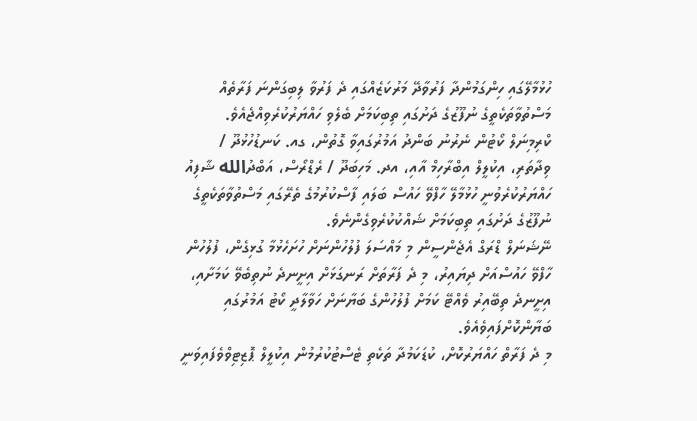ހުޅުމާލޭގައި ހިންގަމުންދާ ފަރުވާދޭ މަރުކަޒެއްގައި ދެ ފަރުވާ ލިބިގަންނަ ފަރާތެއް މަސްތުވާތަކެތީގެ ނުފޫޒުގެ ދަށުގައި ތިބިކަމަށް ބެލެވި ހައްޔަރުކުރެވިއްޖެއެވެ.
ކްރިމިނަލް ކޯޓުން ނެރުނު ބަންދު އަމުރުގައިވާ ގޮތުން، ގއ. ކަނޑުހުޅުދޫ / ވިދާތަރި، އިކުލީލް އިބްރާހިމް އާއި، އދ. މަހިބަދޫ / ރެޑްރޯސް، އަބްދުالله ޝާފިއު ހައްޔަރުކުރެވުނީ ހުޅުމާލޭ ހާފްވޭ ހައުސް ބަލައި ފާސްކުރުމުގެ ތެރޭގައި މަސްތުވާތަކެތީގެ ނުފޫޒުގެ ދަށުގައި ތިބިކަމަށް ޝައްކުކުރެވިގެންނެވެ.
ނޭޝަނަލް ޑްރަގް އެޖެންސީން މި މައްސަލަ ފުލުހުންނަށް ހުށަހެޅުމާ ގުޅިގެން، ފުލުހުން ހާފްވޭ ހައުސްއަށް ދިޔައިރު، މި ދެ ފަރާތަށް ރަނގަޅަށް އިށީނދެ ނުތިބެވޭ ކަމަށާއި، އިށީނދެ ތިބޭއިރު ވެއްޓޭ ކަމަށް ފުލުހުންގެ ބަޔާނަށް ހަވާލާދީ ކޯޓު އަމުރުގައި ބަޔާންކޮށްފައިވެއެވެ.
މި ދެ ފަރާތް ހައްޔަރުކޮށް، ކުޑަކަމުދާ ތަކެތި ޓެސްޓުކުރުމުން އިކުލީލް ޕޮޒިޓިވްވެފައިވަނީ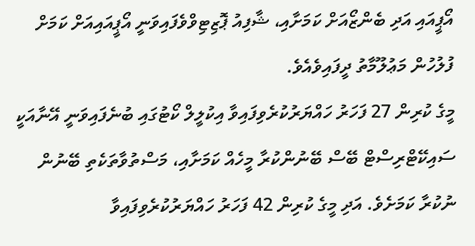އޯޕީއައި އަދި ބެންޒޯއަށް ކަމަށާއި، ޝާފިއު ޕޮޒިޓިވްވެފައިވަނީ އޯޕީއައިއަށް ކަމަށް ފުލުހުން މަޢުލޫމާތު ދީފައިވެއެވެ.
މީގެ ކުރިން 27 ފަހަރު ހައްޔަރުކުރެވިފައިވާ އިކުލީލް ކޯޓުގައި ބުނެފައިވަނީ އޭނާއަކީ ސައިކޭޓްރިސްޓް ބޭސް ބޭނުންކުރާ މީހެއް ކަމަށާއި، މަސްތުވާތަކެތި ބޭނުން ނުކުރާ ކަމަށެވެ. އަދި މީގެ ކުރިން 42 ފަހަރު ހައްޔަރުކުރެވިފައިވާ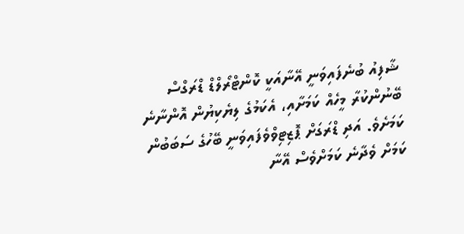ޝާފިއު ބުނެފައިވަނީ އޭނާއަކީ ކޮންޓްރޯލްޑް ޑްރަގްސް ބޭނުންކުރާ މީހެއް ކަމަށާއި، އެކަމުގެ ލިޔެކިޔުން އޮންނާނެ ކަމަށެވެ. އަދި ޑްރަގަށް ޕޮޒިޓިވްވެފައިވަނީ ބޭހުގެ ސަބަބުން ކަމަށް ވެދާނެ ކަމަށްވެސް އޭނާ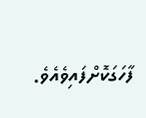ފާހަގަކޮށްފައިވެއެވެ.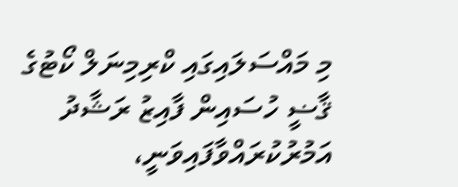މި މައްސަލައިގައި ކްރިމިނަލް ކޯޓުގެ ޤާޟީ ހުސައިން ފާއިޒު ރަޝާދު އަމުރުކުރައްވާފައިވަނީ،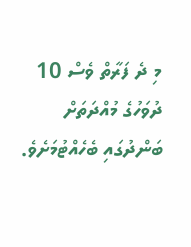މި ދެ ފަރާތް ވެސް 10 ދުވަހުގެ މުއްދަތަށް ބަންދުގައި ބެހެއްޓުމަށެވެ.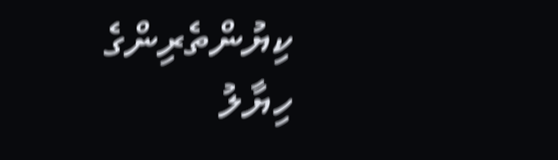ކިޔުންތެރިންގެ ހިޔާލު